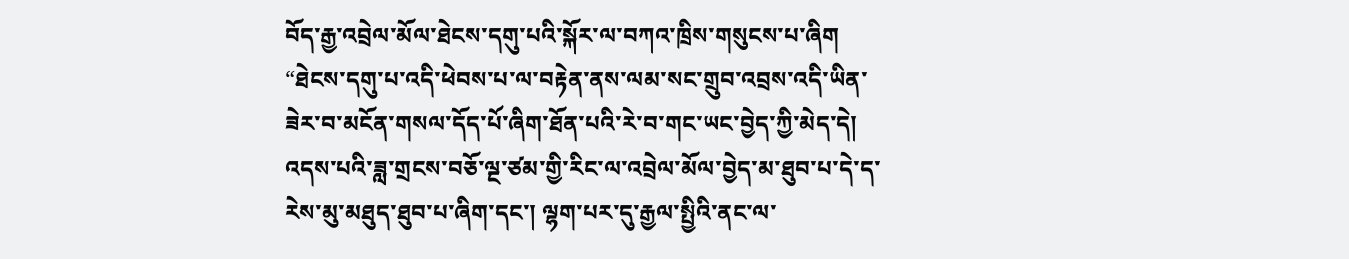བོད་རྒྱ་འབྲེལ་མོལ་ཐེངས་དགུ་པའི་སྐོར་ལ་བཀའ་ཁྲིས་གསུངས་པ་ཞིག
“ཐེངས་དགུ་པ་འདི་ཕེབས་པ་ལ་བརྟེན་ནས་ལམ་སང་གྲུབ་འབྲས་འདི་ཡིན་ཟེར་བ་མངོན་གསལ་དོད་པོ་ཞིག་ཐོན་པའི་རེ་བ་གང་ཡང་བྱེད་ཀྱི་མེད་དེ། འདས་པའི་ཟླ་གྲངས་བཅོ་ལྔ་ཙམ་གྱི་རིང་ལ་འབྲེལ་མོལ་བྱེད་མ་ཐུབ་པ་དེ་ད་རེས་མུ་མཐུད་ཐུབ་པ་ཞིག་དང་། ལྷག་པར་དུ་རྒྱལ་སྤྱིའི་ནང་ལ་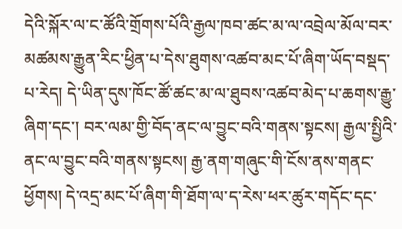དེའི་སྐོར་ལ་ང་ཚོའི་གྲོགས་པོའི་རྒྱལ་ཁབ་ཚང་མ་ལ་འབྲེལ་མོལ་བར་མཚམས་རྒྱུན་རིང་ཕྱིན་པ་དེས་ཐུགས་འཚབ་མང་པོ་ཞིག་ཡོད་བསྡད་པ་རེད། དེ་ཡིན་དུས་ཁོང་ཚོ་ཚང་མ་ལ་ཐུབས་འཚབ་མེད་པ་ཆགས་རྒྱུ་ཞིག་དང་། བར་ལམ་གྱི་བོད་ནང་ལ་བྱུང་བའི་གནས་སྟངས། རྒྱལ་སྤྱིའི་ནང་ལ་བྱུང་བའི་གནས་སྟངས། རྒྱ་ནག་གཞུང་གི་ངོས་ནས་གནང་ཕྱོགས། དེ་འདྲ་མང་པོ་ཞིག་གི་ཐོག་ལ་ད་རེས་ཕར་ཚུར་གདོང་དང་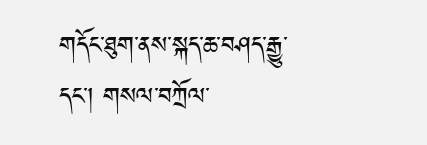གདོང་ཐུག་ནས་སྐད་ཆ་བཤད་རྒྱུ་དང་། གསལ་བཀྲོལ་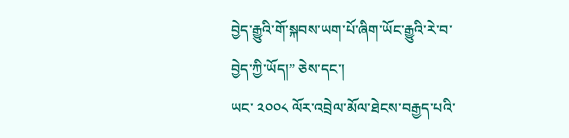བྱེད་རྒྱུའི་གོ་སྐབས་ཡག་པོ་ཞིག་ཡོང་རྒྱུའི་རེ་བ་བྱེད་ཀྱི་ཡོད།” ཅེས་དང་།
ཡང་ ༢༠༠༨ ལོར་འབྲེལ་མོལ་ཐེངས་བརྒྱད་པའི་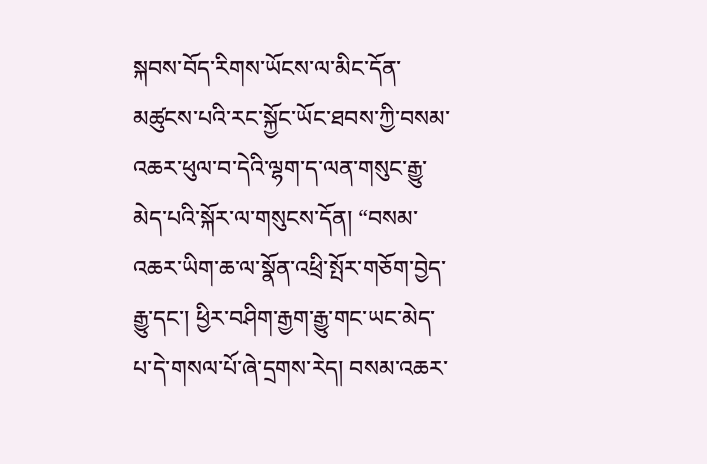སྐབས་བོད་རིགས་ཡོངས་ལ་མིང་དོན་མཚུངས་པའི་རང་སྐྱོང་ཡོང་ཐབས་ཀྱི་བསམ་འཆར་ཕུལ་བ་དེའི་ལྷག་ད་ལན་གསུང་རྒྱུ་མེད་པའི་སྐོར་ལ་གསུངས་དོན། “བསམ་འཆར་ཡིག་ཆ་ལ་སྣོན་འཕྲི་སྤོར་གཅོག་བྱེད་རྒྱུ་དང་། ཕྱིར་བཤིག་རྒྱག་རྒྱུ་གང་ཡང་མེད་པ་དེ་གསལ་པོ་ཞེ་དྲགས་རེད། བསམ་འཆར་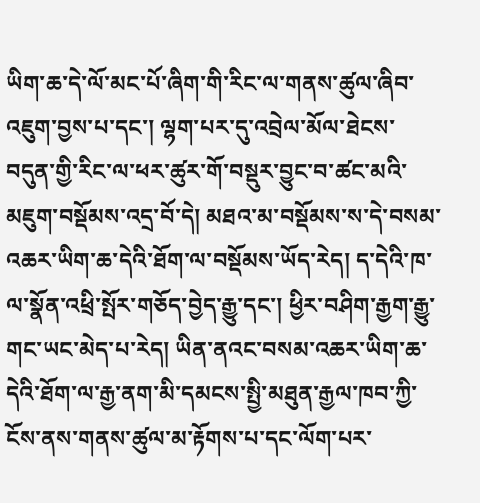ཡིག་ཆ་དེ་ལོ་མང་པོ་ཞིག་གི་རིང་ལ་གནས་ཚུལ་ཞིབ་འཇུག་བྱས་པ་དང་། ལྷག་པར་དུ་འབྲེལ་མོལ་ཐེངས་བདུན་གྱི་རིང་ལ་ཕར་ཚུར་གོ་བསྡུར་བྱུང་བ་ཚང་མའི་མཇུག་བསྡོམས་འདྲ་བོ་དེ། མཐའ་མ་བསྡོམས་ས་དེ་བསམ་འཆར་ཡིག་ཆ་དེའི་ཐོག་ལ་བསྡོམས་ཡོད་རེད། ད་དེའི་ཁ་ལ་སྣོན་འཕྲི་སྤོར་གཅོད་བྱེད་རྒྱུ་དང་། ཕྱིར་བཤིག་རྒྱག་རྒྱུ་གང་ཡང་མེད་པ་རེད། ཡིན་ནའང་བསམ་འཆར་ཡིག་ཆ་དེའི་ཐོག་ལ་རྒྱ་ནག་མི་དམངས་སྤྱི་མཐུན་རྒྱལ་ཁབ་ཀྱི་ངོས་ནས་གནས་ཚུལ་མ་རྟོགས་པ་དང་ལོག་པར་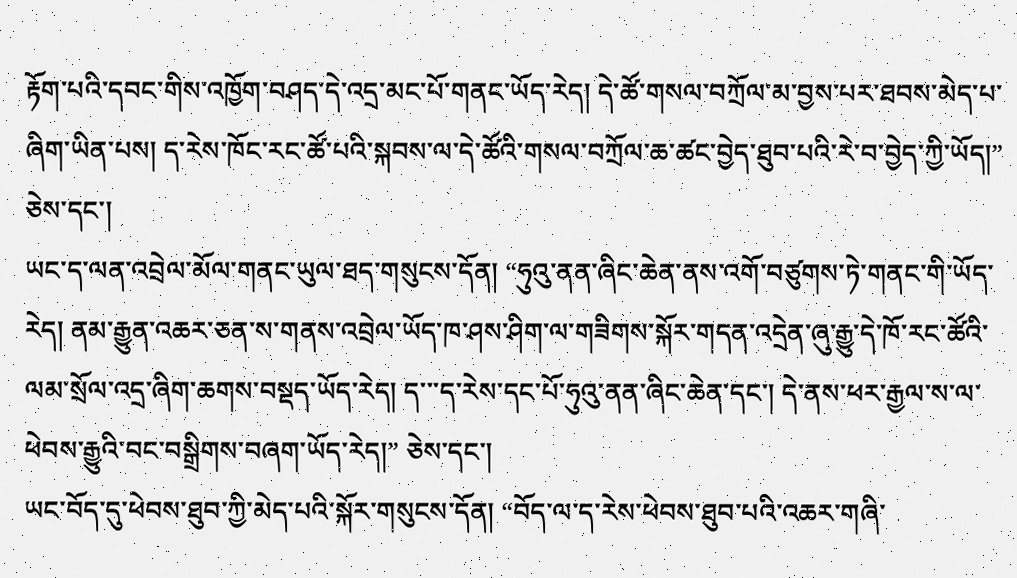རྟོག་པའི་དབང་གིས་འཁྱོག་བཤད་དེ་འདྲ་མང་པོ་གནང་ཡོད་རེད། དེ་ཚོ་གསལ་བཀྲོལ་མ་བྱས་པར་ཐབས་མེད་པ་ཞིག་ཡིན་པས། ད་རེས་ཁོང་རང་ཚོ་པའི་སྐབས་ལ་དེ་ཚོའི་གསལ་བཀྲོལ་ཆ་ཚང་བྱེད་ཐུབ་པའི་རེ་བ་བྱེད་ཀྱི་ཡོད།” ཅེས་དང་།
ཡང་ད་ལན་འབྲེལ་མོལ་གནང་ཡུལ་ཐད་གསུངས་དོན། “ཧུའུ་ནན་ཞིང་ཆེན་ནས་འགོ་བཙུགས་ཏེ་གནང་གི་ཡོད་རེད། ནམ་རྒྱུན་འཆར་ཅན་ས་གནས་འབྲེལ་ཡོད་ཁ་ཤས་ཤིག་ལ་གཟིགས་སྐོར་གདན་འདྲེན་ཞུ་རྒྱུ་དེ་ཁོ་རང་ཚོའི་ལམ་སྲོལ་འདྲ་ཞིག་ཆགས་བསྡད་ཡོད་རེད། ད་་་ད་རེས་དང་པོ་ཧུའུ་ནན་ཞིང་ཆེན་དང་། དེ་ནས་ཕར་རྒྱལ་ས་ལ་ཕེབས་རྒྱུའི་བང་བསྒྲིགས་བཞག་ཡོད་རེད།” ཅེས་དང་།
ཡང་བོད་དུ་ཕེབས་ཐུབ་ཀྱི་མེད་པའི་སྐོར་གསུངས་དོན། “བོད་ལ་ད་རེས་ཕེབས་ཐུབ་པའི་འཆར་གཞི་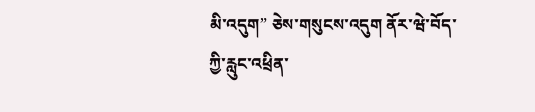མི་འདུག” ཅེས་གསུངས་འདུག ནོར་ཝེ་བོད་ཀྱི་རླུང་འཕྲིན་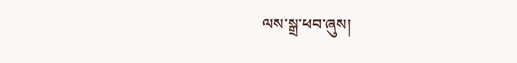ལས་སྒྲ་ཕབ་ཞུས།